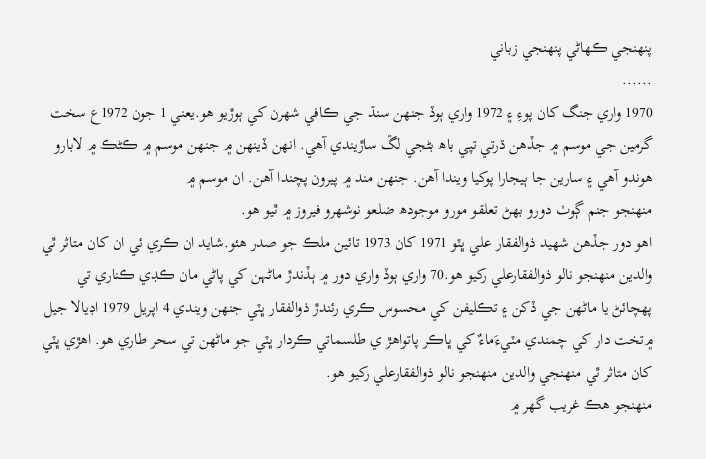پنھنجي ڪھاڻي پنھنجي زباني
......
1970 واري جنگ کان پوءِ ۽ 1972 واري ٻوڏ جنھن سنڌ جي ڪافي شھرن کي ٻوڙيو ھو.يعني 1 جون 1972ع سخت گرمين جي موسم ۾ جڏھن ڌرتي تپي باھ بڻجي لڱ ساڙيندي آھي. انھن ڏينھن ۾ جنھن موسم ۾ ڪڻڪ ۾ لابارو ھوندو آھي ۽ سارين جا ٻيجارا پوکيا ويندا آھن. جنھن مند ۾ پيرون پچندا آھن. ان موسم ۾
منھنجو جنم ڳوٺ دورو بھڻ تعلقو مورو موجودھ ضلعو نوشھرو فيروز ۾ ٿيو ھو.
اھو دور جڏھن شھيد ذوالفقار علي ڀٽو 1971 کان 1973 تائين ملڪ جو صدر ھئو.شايد ان ڪري ئي ان کان متاثر ٿي والدين منھنجو نالو ذوالفقارعلي رکيو ھو.70 واري ٻوڏ واري دور ۾ ٻڏندڙ ماڻہن کي پاڻي مان ڪڊي ڪناري تي پھچائڻ يا ماڻھن جي ڏکن ۽ تڪليفن کي محسوس ڪري رئندڙ ذوالفقار ڀٽي جنھن ويندي 4 اپريل 1979 اڊيالا جيل ۾تخت دار کي چمندي مٽيءَماءٌ کي ڀاڪر پاتواھڙ ي طلسماتي ڪردار ڀٽي جو ماڻھن تي سحر طاري ھو. اھڙي ڀٽي کان متاثر ٿي منھنجي والدين منھنجو نالو ذوالفقارعلي رکيو ھو.
منھنجو ھڪ غريب گھر ۾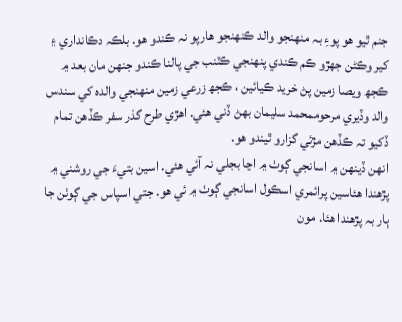جنم ٿيو ھو پوءِ بہ منھنجو والد ڪنھنجو ھارپو نہ ڪندو ھو. بلڪہ دڪانداري ۽ کير وڪڻن جھڙو ڪم ڪندي پنھنجي ڪٽنب جي پالنا ڪندو جنھن مان بعد ۾ ڪجھ ويصا زمين پڻ خريد ڪيائين ، ڪجھ زرعي زمين منھنجي والدہ کي سندس والد وڏيري مرحوممحمد سليمان بھڻ ڏني ھئي. اھڙي طرح گذر سفر ڪڏھن تمام ڏکيو تہ ڪڏھن مڙئي گزارو ٿيندو ھو.
انھن ڏينھن ۾ اسانجي ڳوٺ ۾ اڃا بجلي نہ آئي ھئي. اسين بتيءَ جي روشني ۾ پڙھندا ھئاسين پرائمري اسڪول اسانجي ڳوٺ ۾ ئي ھو. جتي اسپاس جي ڳوٺن جا ٻار بہ پڙھندا ھئا. مون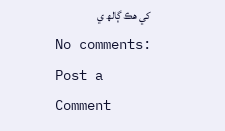کي ھڪ ڳالھ ي
No comments:
Post a Comment